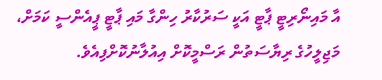އާ މައިނޯރިޓީ ޕާޓީ އަކީ ސަރުކާރު ހިންގާ މައި ޕާޓީ ޕީއެންސީ ކަމަށް، މަޖިލީހުގެ ރިޔާސަތުން ރަސްމީކޮށް އިއުލާނުކޮށްފިއެވެ.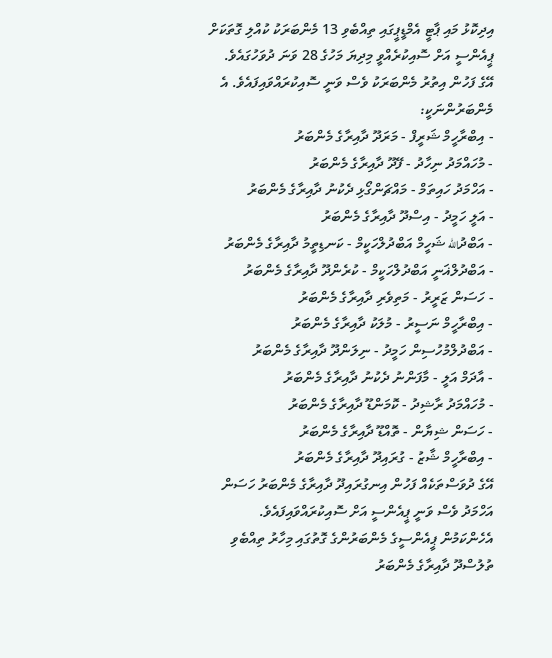އިދިކޮޅު މައި ޕާޓީ އެމްޑީޕީގައި ތިއްބެވި 13 މެންބަރަކު ކުއްލި ގޮތަކަށް ޕީއެންސީ އަށް ސޮއިކުރެއްވީ މިދިޔަ މަހުގެ 28 ވަނަ ދުވަހުގައެވެ. އޭގެ ފަހުން އިތުރު މެންބަރަކު ވެސް ވަނީ ސޮއިކުރައްވައިފައެވެ. އެ މެންބަރުންނަކީ:
- އިބްރާހީމް ޝަރީފް - މަރަދޫ ދާއިރާގެ މެންބަރު
- މުހައްމަދު ނިހާދު - ފޭދޫ ދާއިރާގެ މެންބަރު
- އަހްމަދު ހައިތަމް - މައްޗަންގޯޅި ދެކުނު ދާއިރާގެ މެންބަރު
- އަލީ ހަމީދު - އިސްދޫ ދާއިރާގެ މެންބަރު
- އަބްދުالله ޝަހީމް އަބްދުލްހަކީމް - ކަނޑިތީމު ދާއިރާގެ މެންބަރު
- އަބްދުލްޣަނީ އަބްދުލްހަކީމް - ކުރެންދޫ ދާއިރާގެ މެންބަރު
- ހަސަން ޒަރީރު - މަތިވެރި ދާއިރާގެ މެންބަރު
- އިބްރާހީމް ނަސީރު - މުލަކު ދާއިރާގެ މެންބަރު
- އަބްދުލްމުހުސިން ހަމީދު - ނިލަންދޫ ދާއިރާގެ މެންބަރު
- އާދަމް އަލީ - މާފަންނު ދެކުނު ދާއިރާގެ މެންބަރު
- މުހައްމަދު ރާޝިދު - ކޮމަންޑޫ ދާއިރާގެ މެންބަރު
- ހަސަން ޝިޔާން - ތޮއްޑޫ ދާއިރާގެ މެންބަރު
- އިބްރާހީމް ޝާޒު - ގުރައިދޫ ދާއިރާގެ މެންބަރު
އޭގެ ދުވަސްތަކެއް ފަހުން އިނގުރައިދޫ ދާއިރާގެ މެންބަރު ހަސަން އަހްމަދު ވެސް ވަނީ ޕީއެންސީ އަށް ސޮއިކުރައްވައިފައެވެ.
އެހެންކަމުން ޕީއެންސީގެ މެންބަރުންގެ ގޮތުގައި މިހާރު ތިއްބެވި ތުލުސްދޫ ދާއިރާގެ މެންބަރު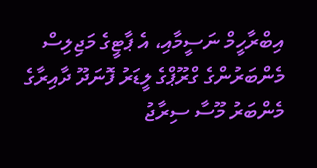އިބްރާހީމް ނަސީމާއި، އެ ޕާޓީގެ މަޖިލިސް މެންބަރުންގެ ގްރޫޕްގެ ލީޑަރު ފޮނަދޫ ދާއިރާގެ މެންބަރު މޫސާ ސިރާޖު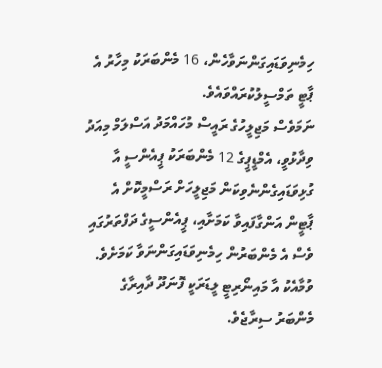ހިމެނިވަޑައިގަންނަވާހެން، 16 މެންބަރަކު މިހާރު އެ ޕާޓީ ތަމްސީލުކުރައްވައެވެ.
ނަމަވެސް މަޖިލީހުގެ ރައީސް މުހައްމަދު އަސްލަމް މިއަދު ވިދާޅުވީ، އެމްޑީޕީގެ 12 މެންބަރަކު ޕީއެންސީ އާ ގުޅިވަޑައިގެންނެވިކަން މަޖިލީހަށް ރަސްމީކޮށް އެ ޕާޓީން އަންގާފައިވާ ކަމަށާއި، ޕީއެންސީގެ ދަފްތަރުގައި ވެސް އެ މެންބަރުން ހިމެނިވަޑައިގަންނަވާ ކަމަށެވެ.
ވުމާއެކު އާ މައިނޯރިޓީ ލީޑަރަކީ ފޮނަދޫ ދާއިރާގެ މެންބަރު ސިރާޖެވެ.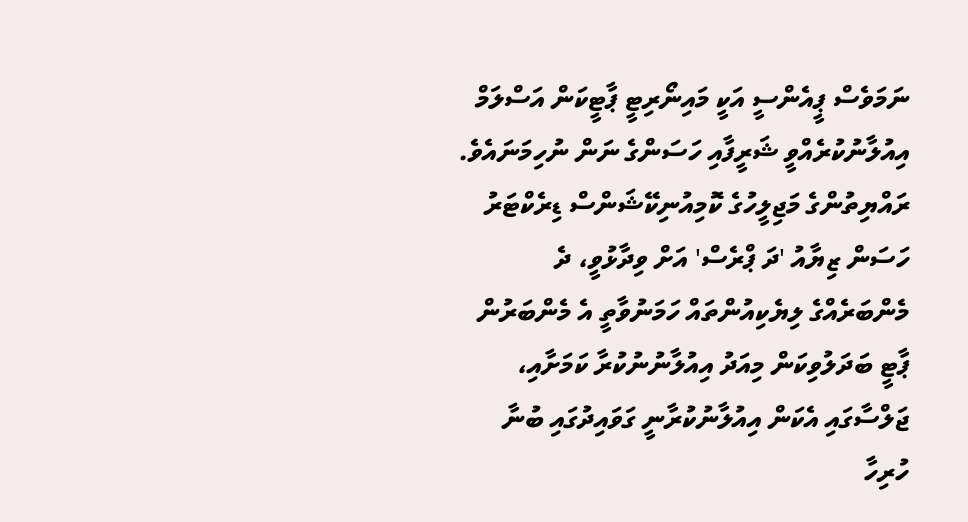ނަމަވެސް ޕީއެންސީ އަކީ މައިނޯރިޓީ ޕާޓީކަން އަސްލަމް އިއުލާނުކުރެއްވީ ޝަރީފާއި ހަސަންގެ ނަން ނުހިމަނައެވެ.
ރައްޔިތުންގެ މަޖިލީހުގެ ކޮމިއުނިކޭޝަންސް ޑިރެކްޓަރު ހަސަން ޒިޔާއު 'ދަ ޕްރެސް' އަށް ވިދާޅުވީ، ދެ މެންބަރެއްގެ ލިޔެކިއުންތައް ހަމަނުވާތީ އެ މެންބަރުން ޕާޓީ ބަދަލުވިކަން މިއަދު އިއުލާނުނުކުރާ ކަމަށާއި، ޖަލްސާގައި އެކަން އިއުލާނުކުރާނީ ގަވައިދުގައި ބުނާ ހުރިހާ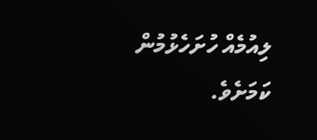ލިއުމެއް ހުށަހެޅުމުން ކަމަށެވެ.